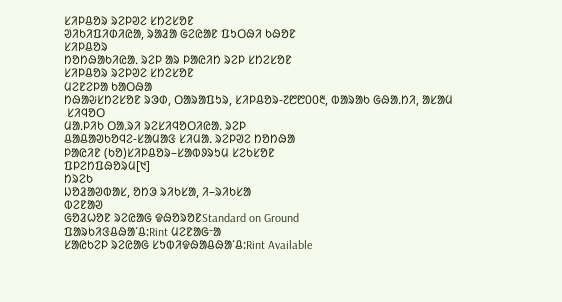ᱥᱤᱞᱪᱚᱨ ᱨᱮᱞᱣᱮ ᱥᱴᱮᱥᱚᱱ
ᱣᱤᱠᱤᱯᱤᱰᱤᱭᱟ, ᱨᱟᱲᱟ ᱜᱮᱭᱟᱱ ᱯᱩᱛᱷᱤ ᱠᱷᱚᱱ
ᱥᱤᱞᱪᱚᱨ
ᱴᱚᱴᱷᱟᱠᱤᱭᱟᱹ ᱨᱮᱞ ᱟᱨ ᱞᱟᱭᱤᱴ ᱨᱮᱞ ᱥᱴᱮᱥᱚᱱ
ᱥᱤᱞᱪᱚᱨ ᱨᱮᱞᱣᱮ ᱥᱴᱮᱥᱚᱱ
ᱢᱮᱱᱮᱞᱟ ᱠᱟᱛᱷᱟ
ᱴᱷᱟᱶᱥᱴᱮᱥᱚᱱ ᱨᱳᱰ, ᱛᱟᱨᱟᱯᱩᱨ, ᱥᱤᱞᱪᱚᱨ-᱗᱘᱘᱐᱐᱓, ᱵᱟᱨᱟᱠ ᱜᱷᱟᱹᱴᱤ, ᱟᱥᱟᱢ
 ᱥᱤᱧᱚᱛ
ᱢᱟᱹᱞᱤᱠ ᱛᱟᱹᱨᱤ ᱨᱮᱥᱤᱧᱚᱛᱤᱭᱟᱹ ᱨᱮᱞ
ᱪᱟᱪᱟᱣᱠᱚᱧᱮ-ᱥᱟᱢᱟᱝ ᱥᱤᱢᱟᱹ ᱨᱮᱞᱣᱮ ᱴᱚᱴᱷᱟ
ᱞᱟᱭᱤᱱ (ᱠᱚ)ᱥᱤᱞᱪᱚᱨ–ᱥᱟᱵᱽᱨᱩᱢ ᱥᱮᱠᱥᱚᱱ
ᱯᱞᱮᱴᱯᱷᱚᱨᱢ[᱑]
ᱴᱨᱮᱠ
ᱡᱚᱲᱟᱣᱵᱟᱥ, ᱚᱴᱳ ᱨᱤᱠᱥᱟ, ᱤ–ᱨᱤᱠᱥᱟ
ᱵᱮᱱᱟᱣ
ᱜᱚᱲᱦᱚᱱ ᱨᱮᱭᱟᱜ ᱫᱷᱚᱨᱚᱱStandard on Ground
ᱯᱟᱨᱠᱤᱝᱪᱷᱟᱸᱪ:Rint ᱢᱮᱱᱟᱜᱼᱟ
ᱥᱟᱭᱠᱮᱞ ᱨᱮᱭᱟᱜ ᱥᱩᱵᱤᱫᱷᱟᱪᱷᱟᱸᱪ:Rint Available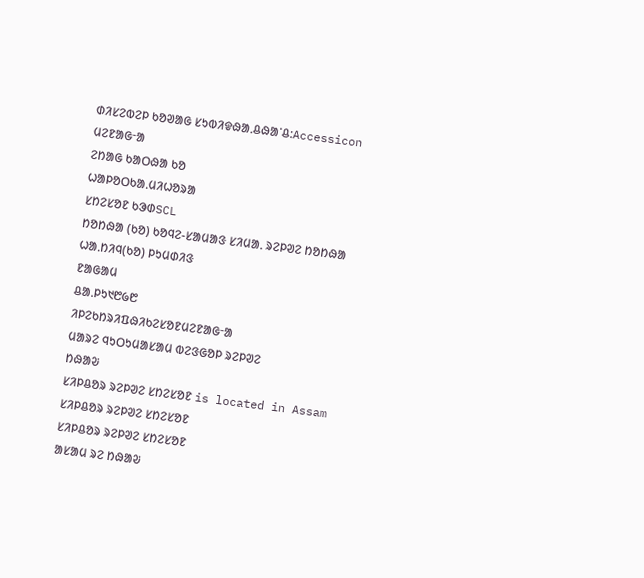ᱰᱤᱥᱮᱵᱮᱞ ᱠᱚᱣᱟᱜ ᱥᱩᱵᱤᱫᱷᱟᱹᱪᱷᱟᱸᱪ:Accessicon ᱢᱮᱱᱟᱜᱼᱟ
ᱮᱴᱟᱜ ᱠᱟᱛᱷᱟ ᱠᱚ
ᱦᱟᱞᱚᱛᱠᱟᱹᱢᱤᱦᱚᱨᱟ
ᱥᱴᱮᱥᱚᱱ ᱠᱳᱰSCL
ᱴᱚᱴᱷᱟ (ᱠᱚ) ᱠᱚᱧᱮ-ᱥᱟᱢᱟᱝ ᱥᱤᱢᱟᱹ ᱨᱮᱞᱣᱮ ᱴᱚᱴᱷᱟ
ᱦᱟᱹᱴᱤᱧ(ᱠᱚ) ᱞᱩᱢᱰᱤᱝ
ᱱᱟᱜᱟᱢ
ᱪᱟᱹᱞᱩ᱑᱘᱙᱘
ᱤᱞᱮᱠᱴᱨᱤᱯᱷᱤᱠᱮᱥᱚᱱᱢᱮᱱᱟᱜᱼᱟ
ᱢᱟᱨᱮ ᱧᱩᱛᱩᱢᱟᱥᱟᱢ ᱵᱮᱝᱜᱚᱞ ᱨᱮᱞᱣᱮ
ᱴᱷᱟᱶ
ᱥᱤᱞᱪᱚᱨ ᱨᱮᱞᱣᱮ ᱥᱴᱮᱥᱚᱱ is located in Assam
ᱥᱤᱞᱪᱚᱨ ᱨᱮᱞᱣᱮ ᱥᱴᱮᱥᱚᱱ
ᱥᱤᱞᱪᱚᱨ ᱨᱮᱞᱣᱮ ᱥᱴᱮᱥᱚᱱ
ᱟᱥᱟᱢ ᱨᱮ ᱴᱷᱟᱶ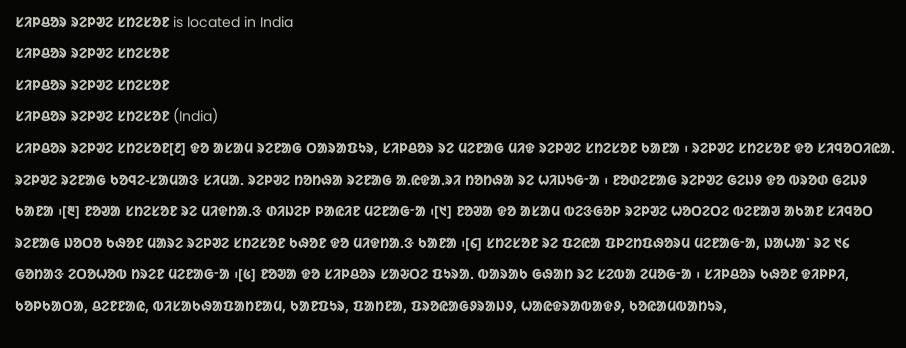ᱥᱤᱞᱪᱚᱨ ᱨᱮᱞᱣᱮ ᱥᱴᱮᱥᱚᱱ is located in India
ᱥᱤᱞᱪᱚᱨ ᱨᱮᱞᱣᱮ ᱥᱴᱮᱥᱚᱱ
ᱥᱤᱞᱪᱚᱨ ᱨᱮᱞᱣᱮ ᱥᱴᱮᱥᱚᱱ
ᱥᱤᱞᱪᱚᱨ ᱨᱮᱞᱣᱮ ᱥᱴᱮᱥᱚᱱ (India)
ᱥᱤᱞᱪᱚᱨ ᱨᱮᱞᱣᱮ ᱥᱴᱮᱥᱚᱱ[᱒] ᱫᱚ ᱟᱥᱟᱢ ᱨᱮᱱᱟᱜ ᱛᱟᱨᱟᱯᱩᱨ, ᱥᱤᱞᱪᱚᱨ ᱨᱮ ᱢᱮᱱᱟᱜ ᱢᱤᱫ ᱨᱮᱞᱣᱮ ᱥᱴᱮᱥᱚᱱ ᱠᱟᱱᱟ ᱾ ᱨᱮᱞᱣᱮ ᱥᱴᱮᱥᱚᱱ ᱫᱚ ᱥᱤᱧᱚᱛᱤᱭᱟᱹ ᱨᱮᱞᱣᱮ ᱨᱮᱱᱟᱜ ᱠᱚᱧᱮ-ᱥᱟᱢᱟᱝ ᱥᱤᱢᱟᱹ ᱨᱮᱞᱣᱮ ᱴᱚᱴᱷᱟ ᱨᱮᱱᱟᱜ ᱟᱹᱭᱫᱟᱹᱨᱤ ᱴᱚᱴᱷᱟ ᱨᱮ ᱦᱤᱡᱩᱜᱼᱟ ᱾ ᱱᱚᱰᱮᱱᱟᱜ ᱨᱮᱞᱣᱮ ᱜᱮᱡᱽ ᱫᱚ ᱵᱨᱚᱰ ᱜᱮᱡᱽ ᱠᱟᱱᱟ ᱾[᱓] ᱱᱚᱣᱟ ᱥᱴᱮᱥᱚᱱ ᱨᱮ ᱢᱤᱫᱴᱟᱹᱝ ᱰᱤᱡᱮᱞ ᱞᱟᱭᱤᱱ ᱢᱮᱱᱟᱜᱼᱟ ᱾[᱑] ᱱᱚᱣᱟ ᱫᱚ ᱟᱥᱟᱢ ᱵᱮᱝᱜᱚᱞ ᱨᱮᱞᱣᱮ ᱦᱚᱛᱮᱛᱮ ᱵᱮᱱᱟᱣ ᱟᱠᱟᱱ ᱥᱤᱧᱚᱛ ᱨᱮᱱᱟᱜ ᱡᱚᱛᱚ ᱠᱷᱚᱱ ᱢᱟᱨᱮ ᱨᱮᱞᱣᱮ ᱥᱴᱮᱥᱚᱱ ᱠᱷᱚᱱ ᱫᱚ ᱢᱤᱫᱴᱟᱹᱝ ᱠᱟᱱᱟ ᱾[᱔] ᱥᱴᱮᱥᱚᱱ ᱨᱮ ᱯᱮᱭᱟ ᱯᱞᱮᱴᱯᱷᱚᱨᱢ ᱢᱮᱱᱟᱜᱼᱟ, ᱡᱟᱦᱟᱸ ᱨᱮ ᱑᱔ ᱜᱚᱴᱟᱝ ᱮᱛᱚᱦᱚᱵ ᱴᱨᱮᱱ ᱢᱮᱱᱟᱜᱼᱟ ᱾[᱕] ᱱᱚᱣᱟ ᱫᱚ ᱥᱤᱞᱪᱚᱨ ᱥᱟᱶᱛᱮ ᱯᱩᱨᱟᱹ ᱵᱟᱨᱟᱠ ᱜᱷᱟᱴ ᱨᱮ ᱥᱮᱵᱟ ᱮᱢᱚᱜᱼᱟ ᱾ ᱥᱤᱞᱪᱚᱨ ᱠᱷᱚᱱ ᱫᱤᱞᱞᱤ, ᱠᱚᱞᱠᱟᱛᱟ, ᱪᱮᱱᱱᱟᱭ, ᱵᱤᱥᱟᱠᱷᱟᱯᱟᱴᱱᱟᱢ, ᱠᱟᱱᱯᱩᱨ, ᱯᱟᱴᱱᱟ, ᱯᱨᱚᱭᱟᱜᱽᱨᱟᱡᱽ, ᱦᱟᱭᱫᱨᱟᱵᱟᱫᱽ, ᱠᱚᱭᱟᱢᱵᱟᱴᱩᱨ,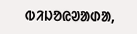ᱵᱤᱡᱚᱭᱣᱟᱰᱟ,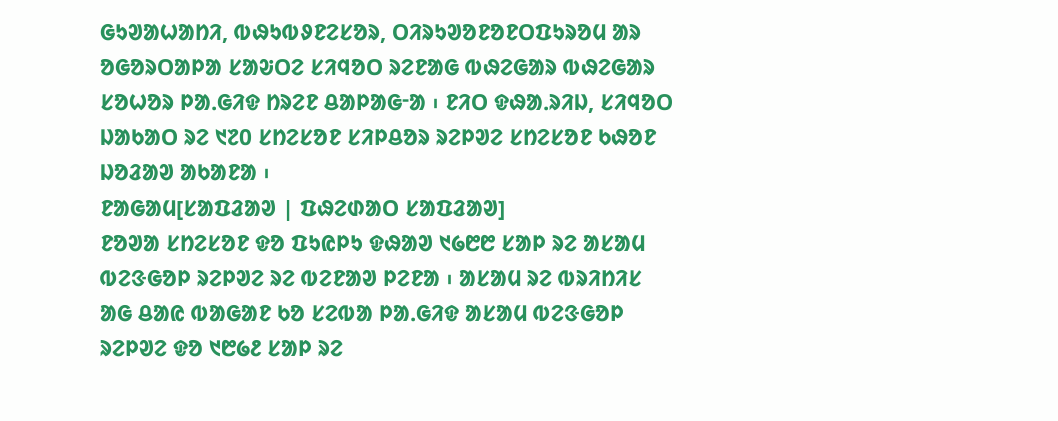ᱜᱩᱣᱟᱦᱟᱴᱤ, ᱵᱷᱩᱵᱽᱱᱮᱥᱚᱨ, ᱛᱤᱨᱩᱣᱚᱱᱚᱱᱛᱯᱩᱨᱚᱢ ᱟᱨ ᱚᱜᱚᱨᱛᱟᱞᱟ ᱥᱟᱶᱛᱮ ᱥᱤᱧᱚᱛ ᱨᱮᱱᱟᱜ ᱵᱷᱮᱜᱟᱨ ᱵᱷᱮᱜᱟᱨ ᱥᱚᱦᱚᱨ ᱞᱟᱹᱜᱤᱫ ᱴᱨᱮᱱ ᱪᱟᱞᱟᱜᱼᱟ ᱾ ᱱᱤᱛ ᱫᱷᱟᱹᱨᱤᱡ, ᱥᱤᱧᱚᱛ ᱡᱟᱠᱟᱛ ᱨᱮ ᱑᱗᱐ ᱥᱴᱮᱥᱚᱱ ᱥᱤᱞᱪᱚᱨ ᱨᱮᱞᱣᱮ ᱥᱴᱮᱥᱚᱱ ᱠᱷᱚᱱ ᱡᱚᱲᱟᱣ ᱟᱠᱟᱱᱟ ᱾
ᱱᱟᱜᱟᱢ[ᱥᱟᱯᱲᱟᱣ | ᱯᱷᱮᱰᱟᱛ ᱥᱟᱯᱲᱟᱣ]
ᱱᱚᱣᱟ ᱥᱴᱮᱥᱚᱱ ᱫᱚ ᱯᱩᱭᱞᱩ ᱫᱷᱟᱣ ᱑᱙᱘᱘ ᱥᱟᱞ ᱨᱮ ᱟᱥᱟᱢ ᱵᱮᱝᱜᱚᱞ ᱨᱮᱞᱣᱮ ᱨᱮ ᱵᱮᱱᱟᱣ ᱞᱮᱱᱟ ᱾ ᱟᱥᱟᱢ ᱨᱮ ᱵᱨᱤᱴᱤᱥ ᱟᱜ ᱪᱟᱭ ᱵᱟᱜᱟᱱ ᱠᱚ ᱥᱮᱵᱟ ᱞᱟᱹᱜᱤᱫ ᱟᱥᱟᱢ ᱵᱮᱝᱜᱚᱞ ᱨᱮᱞᱣᱮ ᱫᱚ ᱑᱘᱙᱒ ᱥᱟᱞ ᱨᱮ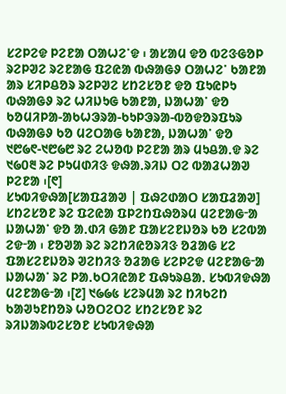ᱥᱮᱞᱮᱫ ᱞᱮᱱᱟ ᱛᱟᱦᱮᱸᱫ ᱾ ᱟᱥᱟᱢ ᱫᱚ ᱵᱮᱝᱜᱚᱞ ᱨᱮᱞᱣᱮ ᱨᱮᱱᱟᱜ ᱯᱮᱭᱟ ᱵᱷᱟᱜᱽ ᱛᱟᱦᱮᱸ ᱠᱟᱱᱟ ᱟᱨ ᱥᱤᱞᱪᱚᱨ ᱨᱮᱞᱣᱮ ᱥᱴᱮᱥᱚᱱ ᱫᱚ ᱯᱩᱭᱞᱩ ᱵᱷᱟᱜᱽ ᱨᱮ ᱦᱤᱡᱩᱜ ᱠᱟᱱᱟ, ᱡᱟᱦᱟᱸ ᱫᱚ ᱠᱚᱢᱤᱞᱟ-ᱟᱠᱦᱳᱨᱟ-ᱠᱩᱞᱳᱨᱟ-ᱵᱚᱫᱚᱨᱯᱩᱨ ᱵᱷᱟᱜᱽ ᱠᱚ ᱢᱮᱛᱟᱜ ᱠᱟᱱᱟ, ᱡᱟᱦᱟᱸ ᱫᱚ ᱑᱘᱙᱖-᱑᱘᱙᱘ ᱨᱮ ᱮᱦᱚᱵ ᱞᱮᱱᱟ ᱟᱨ ᱢᱩᱪᱟᱹᱫ ᱨᱮ ᱑᱙᱐᱓ ᱨᱮ ᱞᱩᱢᱰᱤᱝ ᱫᱷᱟᱹᱨᱤᱡ ᱛᱮ ᱵᱟᱲᱦᱟᱣ ᱞᱮᱱᱟ ᱾[᱖]
ᱥᱩᱵᱤᱫᱷᱟ[ᱥᱟᱯᱲᱟᱣ | ᱯᱷᱮᱰᱟᱛ ᱥᱟᱯᱲᱟᱣ]
ᱥᱴᱮᱥᱚᱱ ᱨᱮ ᱯᱮᱭᱟ ᱯᱞᱮᱴᱯᱷᱚᱨᱢ ᱢᱮᱱᱟᱜᱼᱟ ᱡᱟᱦᱟᱸ ᱫᱚ ᱟᱹᱰᱤ ᱜᱟᱱ ᱯᱟᱥᱮᱱᱡᱚᱨ ᱠᱚ ᱥᱮᱵᱟ ᱮᱫᱼᱟ ᱾ ᱱᱚᱣᱟ ᱨᱮ ᱨᱮᱴᱤᱭᱚᱨᱤᱝ ᱚᱲᱟᱜ ᱥᱮ ᱯᱟᱥᱮᱱᱡᱚᱨ ᱣᱮᱴᱤᱝ ᱚᱲᱟᱜ ᱥᱮᱞᱮᱫ ᱢᱮᱱᱟᱜᱼᱟ ᱡᱟᱦᱟᱸ ᱨᱮ ᱞᱟᱹᱠᱛᱤᱭᱟᱱ ᱯᱷᱩᱨᱪᱟᱹ ᱥᱩᱵᱤᱫᱷᱟ ᱢᱮᱱᱟᱜᱼᱟ ᱾[᱗] ᱑᱙᱙᱕ ᱥᱮᱨᱢᱟ ᱨᱮ ᱴᱤᱠᱮᱴ ᱠᱟᱣᱩᱱᱴᱚᱨ ᱦᱚᱛᱮᱛᱮ ᱥᱴᱮᱥᱚᱱ ᱨᱮ ᱨᱤᱡᱟᱨᱵᱮᱥᱚᱱ ᱥᱩᱵᱤᱫᱷᱟ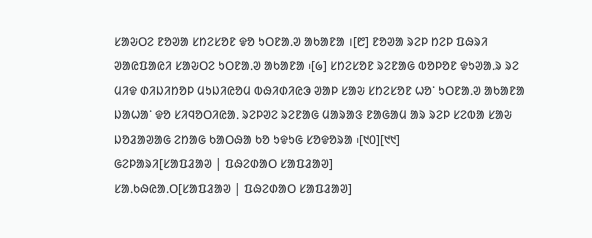ᱥᱟᱶᱛᱮ ᱱᱚᱣᱟ ᱥᱴᱮᱥᱚᱱ ᱫᱚ ᱩᱛᱱᱟᱹᱣ ᱟᱠᱟᱱᱟ ।[᱘] ᱱᱚᱣᱟ ᱨᱮᱞ ᱴᱮᱞ ᱯᱷᱨᱤ ᱣᱟᱭᱯᱟᱭᱤ ᱥᱟᱶᱛᱮ ᱩᱛᱱᱟᱹᱣ ᱟᱠᱟᱱᱟ ᱾[᱙] ᱥᱴᱮᱥᱚᱱ ᱨᱮᱱᱟᱜ ᱵᱚᱞᱚᱱ ᱫᱩᱣᱟᱹᱨ ᱨᱮ ᱢᱤᱫ ᱰᱤᱡᱤᱴᱚᱞ ᱢᱩᱡᱤᱭᱚᱢ ᱵᱷᱤᱰᱤᱭᱳ ᱣᱟᱞ ᱥᱟᱶ ᱥᱴᱮᱥᱚᱱ ᱦᱚᱸ ᱩᱛᱱᱟᱹᱣ ᱟᱠᱟᱱᱟ ᱡᱟᱦᱟᱸ ᱫᱚ ᱥᱤᱧᱚᱛᱤᱭᱟᱹ ᱨᱮᱞᱣᱮ ᱨᱮᱱᱟᱜ ᱢᱟᱨᱟᱝ ᱱᱟᱜᱟᱢ ᱟᱨ ᱨᱮᱞ ᱥᱮᱵᱟ ᱥᱟᱶ ᱡᱚᱲᱟᱣᱟᱜ ᱮᱴᱟᱜ ᱠᱟᱛᱷᱟ ᱠᱚ ᱩᱫᱩᱜ ᱥᱚᱫᱚᱨᱟ ᱾[᱑᱐][᱑᱑]
ᱜᱮᱞᱟᱨᱤ[ᱥᱟᱯᱲᱟᱣ | ᱯᱷᱮᱰᱟᱛ ᱥᱟᱯᱲᱟᱣ]
ᱥᱟᱹᱠᱷᱭᱟᱹᱛ[ᱥᱟᱯᱲᱟᱣ | ᱯᱷᱮᱰᱟᱛ ᱥᱟᱯᱲᱟᱣ]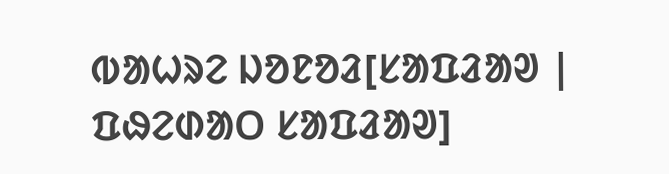ᱵᱟᱦᱨᱮ ᱡᱚᱱᱚᱲ[ᱥᱟᱯᱲᱟᱣ | ᱯᱷᱮᱰᱟᱛ ᱥᱟᱯᱲᱟᱣ]